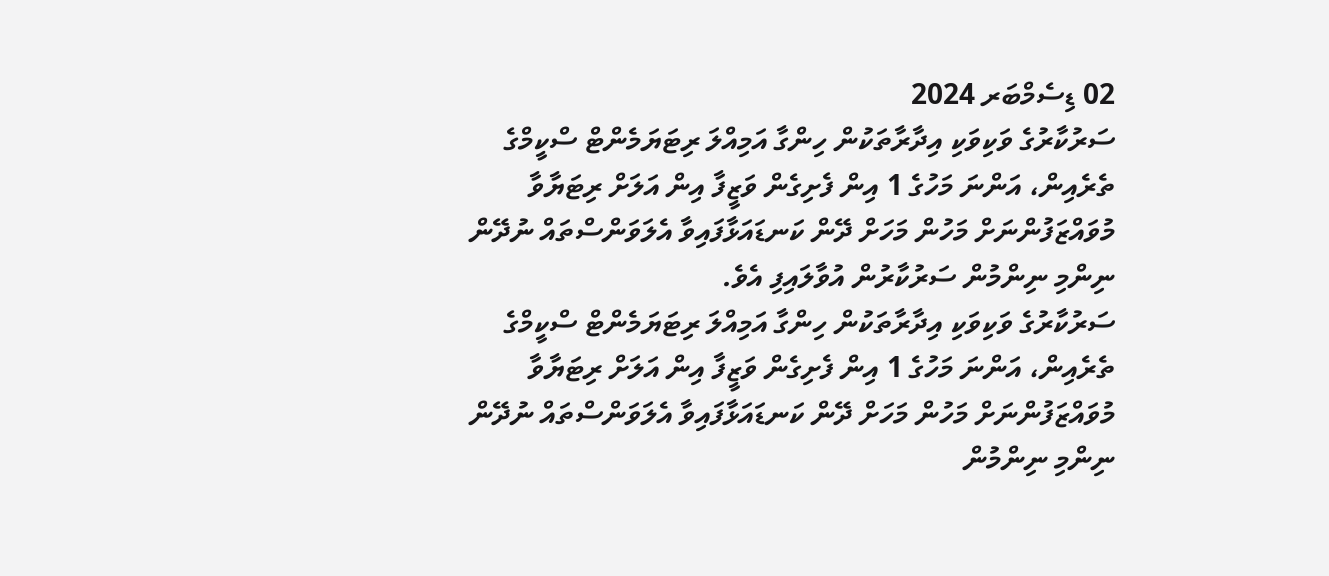02 ޑިސެމްބަރ 2024
ސަރުކާރުގެ ވަކިވަކި އިދާރާތަކުން ހިންގާ އަމިއްލަ ރިޓަޔަމެންޓް ސްކީމްގެ ތެރެއިން، އަންނަ މަހުގެ 1 އިން ފެށިގެން ވަޒީފާ އިން އަލަށް ރިޓަޔާވާ މުވައްޒަފުންނަށް މަހުން މަހަށް ދޭން ކަނޑައަޅާފައިވާ އެލަވަންސްތައް ނުދޭން ނިންމި ނިންމުން ސަރުކާރުން އުވާލައިފި އެވެ.
ސަރުކާރުގެ ވަކިވަކި އިދާރާތަކުން ހިންގާ އަމިއްލަ ރިޓަޔަމެންޓް ސްކީމްގެ ތެރެއިން، އަންނަ މަހުގެ 1 އިން ފެށިގެން ވަޒީފާ އިން އަލަށް ރިޓަޔާވާ މުވައްޒަފުންނަށް މަހުން މަހަށް ދޭން ކަނޑައަޅާފައިވާ އެލަވަންސްތައް ނުދޭން ނިންމި ނިންމުން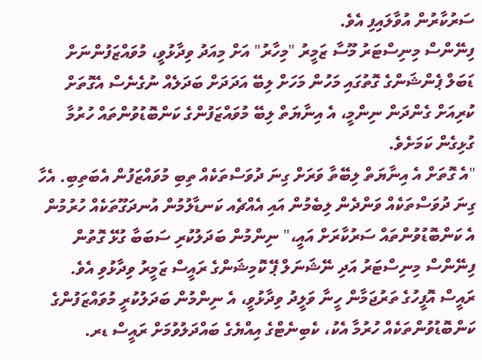ސަރުކާރުން އުވާލައިފި އެވެ.
ފިނޭންސް މިނިސްޓަރު މޫސާ ޒަމީރު "މިހާރު" އަށް މިއަދު ވިދާޅުވީ، މުވައްޒަފުންނަށް ޑަބަލް ޕެންޝަންގެ ގޮތުގައި މަހުން މަހަށް ލިބޭ އަދަދަށް ބަދަލެއް ނުގެނެސް އެގޮތަށް ކުރިއަށް ގެންދަން ނިންމީ، އެ އިނާޔަތް ލިބޭ މުވައްޒަފުންގެ ކަންބޮޑުވުންތައް ހުރުމާ ގުޅިގެން ކަމަށެވެ.
"އެ ގޮތަށް އެ އިނާޔަތް ލިބޭތާ ވަރަށް ގިނަ ދުވަސްތަކެއް ތިބި މުވައްޒަފުން އެބަތިބި. އެހާ ގިނަ ދުވަސްތަކެއް ވަންދެން ލިބެމުން އައި އެއްޗެއ ކަނޑާލުމުން އުނދަގޫތަކެއް ހުރުމުން އެ ކަންބޮޑުވުންތައް ސަރުކާރަށް އައީ،" ނިންމުން ބަދަލުކުރި ސަބަބާ ގުޅޭ ގޮތުން ފިނޭންސް މިނިސްޓަރު އަދި ނޭޝަނަލް ޕޭ ކޮމިޝަންގެ ރައީސް ޒަމީރު ވިދާޅުވި އެވެ.
ރައީސް އޮފީހުގެ ތަރުޖަމާން ހީނާ ވަލީދު ވިދާޅުވީ، އެ ނިންމުން ބަދަލުކުރީ މުވައްޒަފުންގެ ކަންބޮޑުވުންތަކެއް ހުރުމާ އެކު، ކެބިނެޓްގެ އިއްޔެގެ ބައްދަލުވުމަށް ރައީސް ޑރ.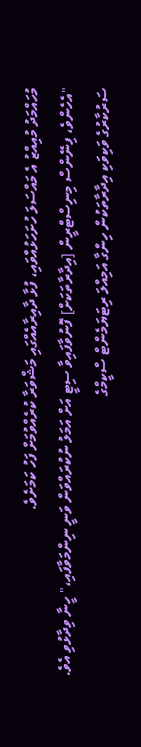މުހައްމަދު މުއިއްޒު އެ މައްސަލަ ހުށަހަޅުއްވައި، ފުޅާ ދާއިރާއެއްގައި މަޝްވަރާ ކުރެއްވުމަށް ފަހު ކަމަށެވެ.
"އެހެންވެ، ފިނޭންސް މިނިސްޓްރީން [އިދާރާތަކަށް] ފޮނުވާފައިވާ ސިޓީ އަށް އަމަލު ނުކުރައްވަން ވަނީ ނިންމަވާފައި،" ހީނާ ވިދާޅުވި އެވެ.
ސަރުކާރުގެ ވަކިވަކި އިދާރާތަކުން ހިންގާ އަމިއްލަ ރިޓަޔަމެންޓް ސްކީމްގެ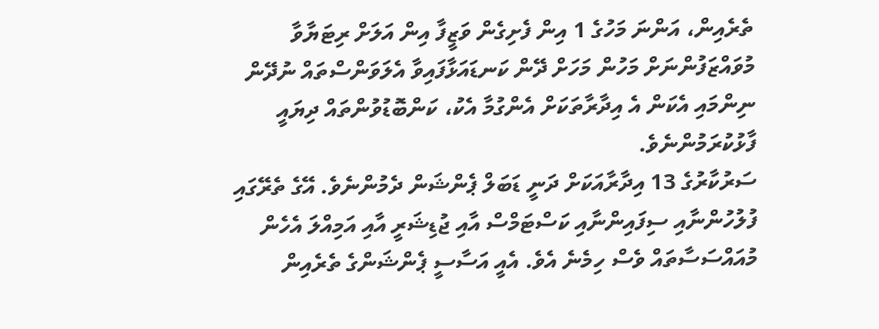ތެރެއިން، އަންނަ މަހުގެ 1 އިން ފެށިގެން ވަޒީފާ އިން އަލަށް ރިޓަޔާވާ މުވައްޒަފުންނަށް މަހުން މަހަށް ދޭން ކަނޑައަޅާފައިވާ އެލަވަންސްތައް ނުދޭން ނިންމައި އެކަން އެ އިދާރާތަކަށް އެންގުމާ އެކު، ކަންބޮޑުވުންތައް ދިޔައީ ފާޅުކުރަމުންނެވެ.
ސަރުކާރުގެ 13 އިދާރާއަކަށް ދަނީ ޑަބަލް ޕެންޝަން ދެމުންނެވެ. އޭގެ ތެރޭގައި ފުލުހުންނާއި ސިފައިންނާއި ކަސްޓަމްސް އާއި ޖުޑިޝަރީ އާއި އަމިއްލަ އެހެން މުއައްސަސާތައް ވެސް ހިމެނެ އެވެ. އެއީ އަސާސީ ޕެންޝަންގެ ތެރެއިން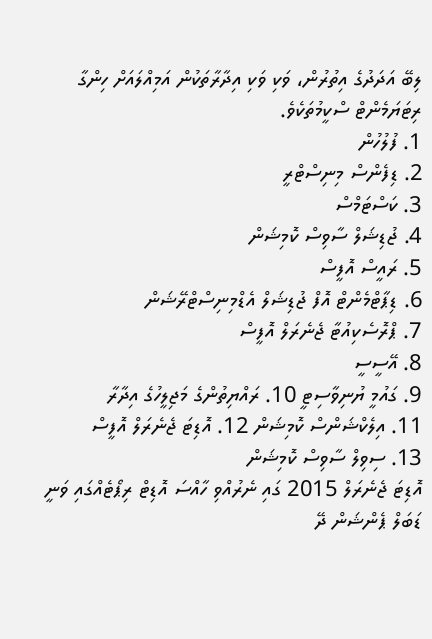ލިބޭ އަދަދުގެ އިތުރުން، ވަކި ވަކި އިދާރާތަކުން އަމިއްލައަށް ހިންގާ ރިޓަޔަމެންޓް ސްކީމުތަކެވެ.
1. ފުލުހުން
2. ޑިފެންސް މިނިސްޓްރީ
3. ކަސްޓަމްސް
4. ޖުޑިޝަލް ސާވިސް ކޮމިޝަން
5. ރައީސް އޮފީސް
6. ޑިޕާޓްމެންޓް އޮފް ޖުޑިޝަލް އެޑްމިނިސްޓްރޭޝަން
7. ޕްރޮސެކިއުޓާ ޖެނެރަލް އޮފީސް
8. އޭސީސީ
9. ގައުމީ ޔުނިވާސިޓީ 10. ރައްޔިތުންގެ މަޖިލީހުގެ އިދާރާ
11. އިލެކްޝަންސް ކޮމިޝަން 12. އޮޑިޓަ ޖެނެރަލް އޮފީސް
13. ސިވިލް ސާވިސް ކޮމިޝަން
އޮޑިޓަ ޖެނެރަލް 2015 ގައި ނެރުއްވި ހާއްސަ އޮޑިޓް ރިޕޯޓެއްގައި ވަނީ ޑަބަލް ޕެންޝަން ދޭ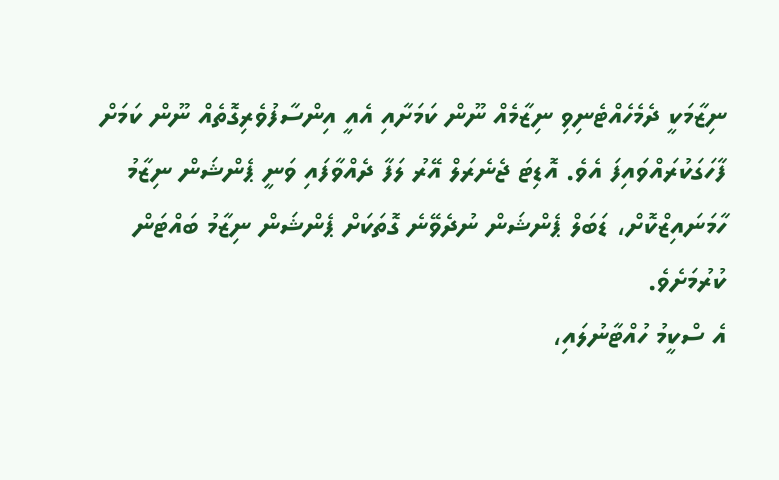ނިޒާމަކީ ދެމެހެއްޓެނިވި ނިޒާމެއް ނޫން ކަމަށާއި އެއީ އިންސާފުވެރިގޮތެއް ނޫން ކަމަށް ފާހަގަކުރައްވައިފަ އެވެ. އޮޑިޓަ ޖެނެރަލް އޭރު ލަފާ ދެއްވާފައި ވަނީ ޕެންޝަން ނިޒާމު ހާމަނައިޒްކޮށް، ޑަބަލް ޕެންޝަން ނުދެވޭނެ ގޮތަކަށް ޕެންޝަން ނިޒާމު ބައްޓަން ކުރުމަށެވެ.
އެ ސްކީމު ހުއްޓާނުލައި،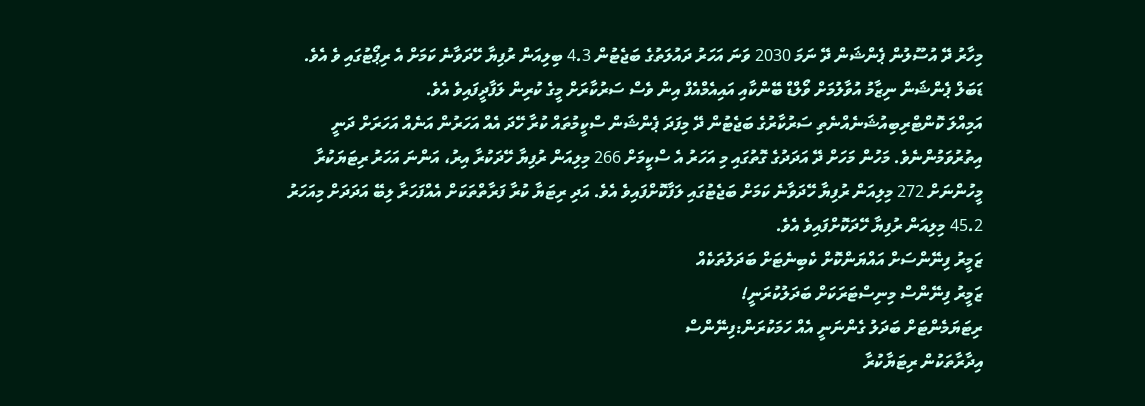މިހާރު ދޭ އުސޫލުން ޕެންޝަން ދޭ ނަމަ 2030 ވަނަ އަހަރު ދައުލަތުގެ ބަޖެޓުން 4.3 ބިލިއަން ރުފިޔާ ހޭދަވާނެ ކަމަށް އެ ރިޕޯޓުގައި ވެ އެވެ.
ޑަބަލް ޕެންޝަން ނިޒާމު އުވާލުމަށް ވޯލްޑް ބޭންކާއި އައިއެމްއެފް އިން ވެސް ސަރުކާރަށް މީގެ ކުރިން ލަފާދީފައިވެ އެވެ.
އަމިއްލަ ކޮންޓްރިބިއުޝަނެއްނެތި ސަރުކާރުގެ ބަޖެޓުން ދޭ މިފަދަ ޕެންޝަން ސްކީމުތައް ކުރާ ހޭދަ އެއް އަހަރުން އަނެއް އަހަރަށް ދަނީ އިތުރުވަމުންނެވެ. މަހުން މަހަށް ދޭ އަދަދުގެ ގޮތުގައި މި އަހަރު އެ ސްކީމަށް 266 މިލިއަން ރުފިޔާ ހޭދަކުރާ އިރު، އަންނަ އަހަރު ރިޓަޔަކުރާ މީހުންނަށް 272 މިލިއަން ރުފިޔާ ހޭދަވާނެ ކަމަށް ބަޖެޓުގައި ލަފާކޮށްފައިވެ އެވެ. އަދި ރިޓަޔާ ކުރާ ފަރާތްތަކަށް އެއްފަހަރާ ލިބޭ އަދަދަށް މިއަހަރު 45.2 މިލިއަން ރުފިޔާ ހޭދަކޮށްފައިވެ އެވެ.
ޒަމީރު ފިނޭންސަށް އައްޔަންކޮށް ކެބިނެޓަށް ބަދަލުތަކެއް
ޒަމީރު ފިނޭންސް މިނިސްޓަރަކަށް ބަދަލުކުރަނީ!
ރިޓަޔަމެންޓަށް ބަދަލު ގެންނަނީ އެއް ހަމަކުރަން:ފިނޭންސް
އިދާރާތަކުން ރިޓަޔާކުރާ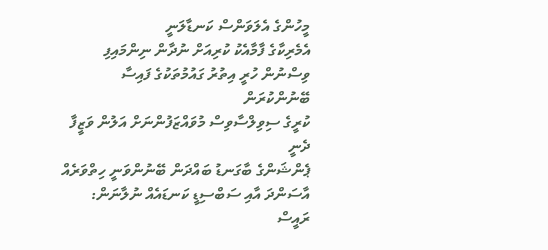މީހުންގެ އެލަވަންސް ކަނޑާލަނީ
އެމެރިކާގެ ފާމާއެކު ކުރިއަށް ނުދާން ނިންމައިފި
ވިސްނުން ހުރީ އިތުރު ގައުމުތަކުގެ ފައިސާ ބޭނުންކުރަން
ކުރީގެ ސިވިލްސާވިސް މުވައްޒަފުންނަށް އަލުން ވަޒީފާ ދެނީ
ޕެންޝަންގެ ބާގަނޑު ބައްދަން ބޭނުންވަނީ ހިތްވަރެއް
އާސަންދަ އާއި ސަބްސިޑީ ކަނޑައެއް ނުލާނަން: ރައީސް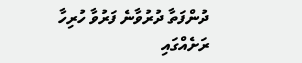ދުންފަތާ ދުރުވާނެ ފަރުވާ ހުރިހާ ރަށެއްގައި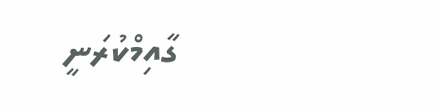ގާއިމްކުރަނީ